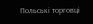Польські торговці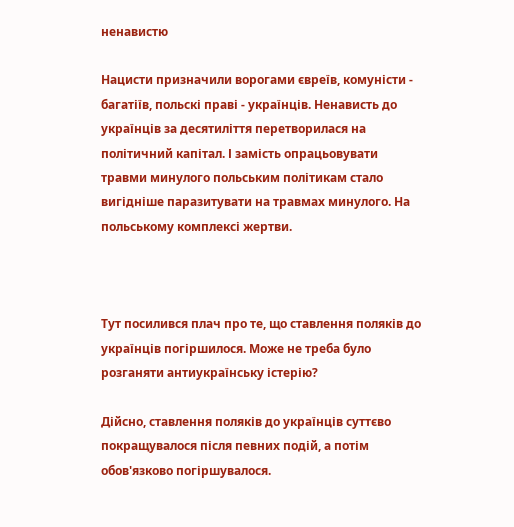ненавистю

Нацисти призначили ворогами євреїв, комуністи - багатіїв, польскі праві - українців. Ненависть до українців за десятиліття перетворилася на політичний капітал. І замість опрацьовувати травми минулого польським політикам стало вигідніше паразитувати на травмах минулого. На польському комплексі жертви.



Тут посилився плач про те, що ставлення поляків до українців погіршилося. Може не треба було розганяти антиукраїнську істерію?

Дійсно, ставлення поляків до українців суттєво покращувалося після певних подій, а потім обов'язково погіршувалося.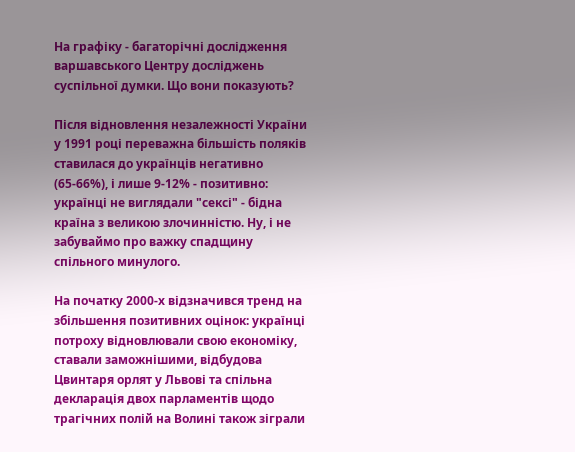На графіку - багаторічні дослідження варшавського Центру досліджень суспільної думки. Що вони показують?

Після відновлення незалежності України у 1991 році переважна більшість поляків ставилася до українців негативно (65-66%), і лише 9-12% - позитивно: українці не виглядали "сексі" - бідна країна з великою злочинністю. Ну, і не забуваймо про важку спадщину спільного минулого.

На початку 2000-х відзначився тренд на збільшення позитивних оцінок: українці потроху відновлювали свою економіку, ставали заможнішими, відбудова Цвинтаря орлят у Львові та спільна декларація двох парламентів щодо трагічних полій на Волині також зіграли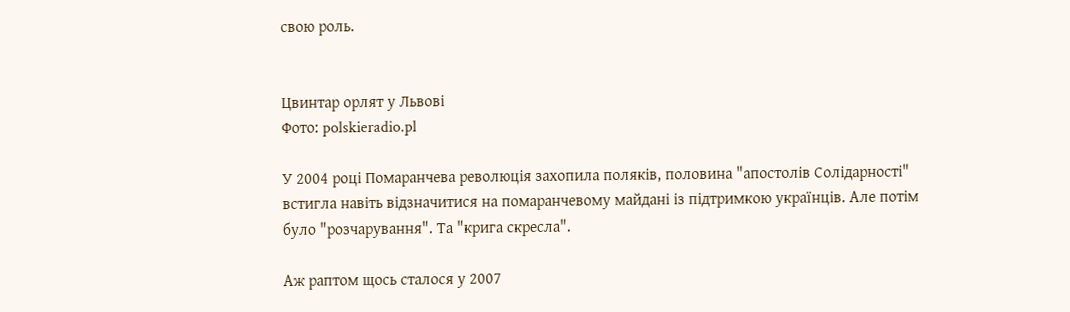свою роль.


Цвинтар орлят у Львові
Фото: polskieradio.pl

У 2004 році Помаранчева революція захопила поляків, половина "апостолів Солідарності" встигла навіть відзначитися на помаранчевому майдані із підтримкою українців. Але потім було "розчарування". Та "крига скресла".

Аж раптом щось сталося у 2007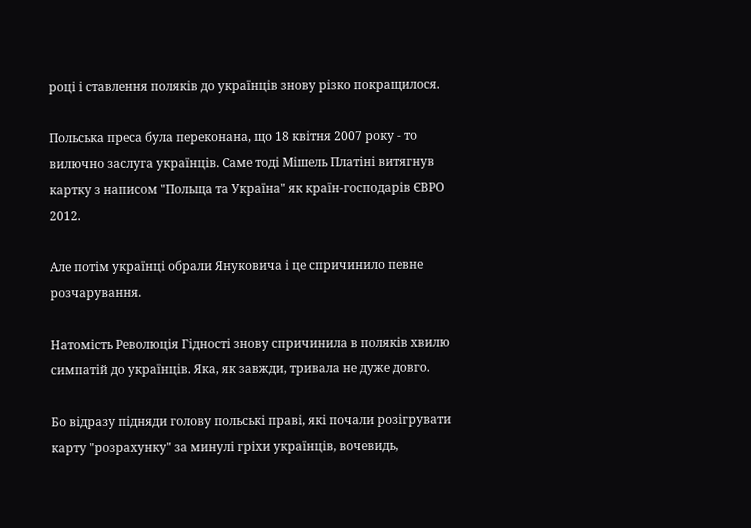році і ставлення поляків до українців знову різко покращилося.

Польська преса була переконана, що 18 квітня 2007 року - то вилючно заслуга українців. Саме тоді Мішель Платіні витягнув картку з написом "Польща та Україна" як країн-господарів ЄВРО 2012.

Але потім українці обрали Януковича і це спричинило певне розчарування.

Натомість Революція Гідності знову спричинила в поляків хвилю симпатій до українців. Яка, як завжди, тривала не дуже довго.

Бо відразу підняди голову польські праві, які почали розігрувати карту "розрахунку" за минулі гріхи українців, вочевидь,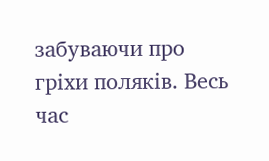забуваючи про гріхи поляків. Весь час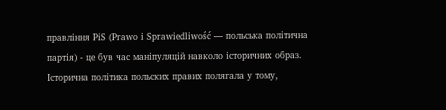правління PiS (Prawo i Sprawiedliwość — польська політична партія) - це був час маніпуляцій навколо історичних образ. Історична політика польских правих полягала у тому,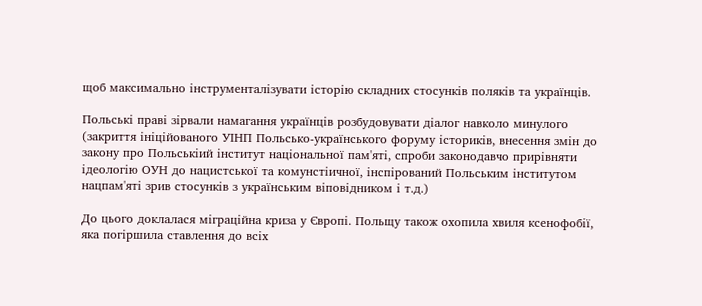щоб максимально інструменталізувати історію складних стосунків поляків та українців.

Польські праві зірвали намагання українців розбудовувати діалог навколо минулого (закриття ініційованого УІНП Польсько-українського форуму істориків, внесення змін до закону про Польськіий інститут національної пам'яті, спроби законодавчо прирівняти ідеологію ОУН до нацистської та комунстіичної, інспірований Польським інститутом нацпам'яті зрив стосунків з українським віповідником і т.д.)

До цього доклалася міграційна криза у Європі. Польщу також охопила хвиля ксенофобії, яка погіршила ставлення до всіх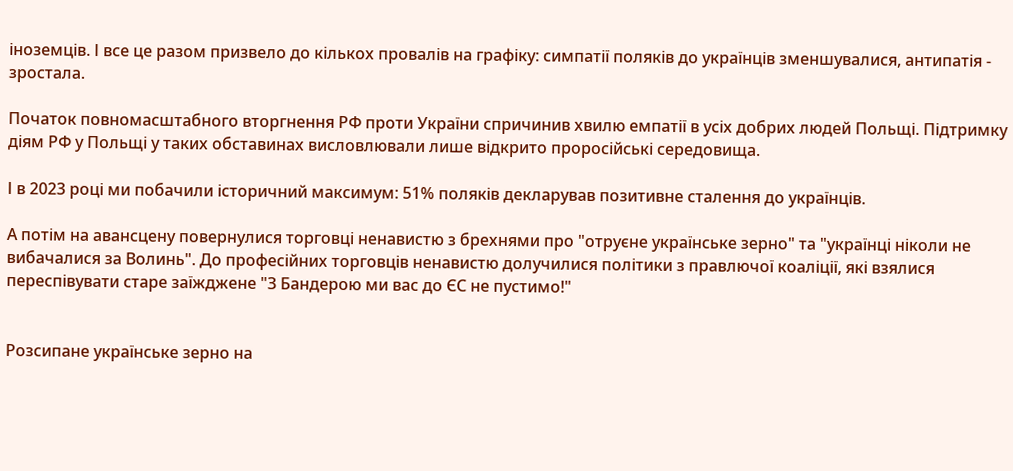іноземців. І все це разом призвело до кількох провалів на графіку: симпатії поляків до українців зменшувалися, антипатія - зростала.

Початок повномасштабного вторгнення РФ проти України спричинив хвилю емпатії в усіх добрих людей Польщі. Підтримку діям РФ у Польщі у таких обставинах висловлювали лише відкрито проросійські середовища.

І в 2023 році ми побачили історичний максимум: 51% поляків декларував позитивне сталення до українців.

А потім на авансцену повернулися торговці ненавистю з брехнями про "отруєне українське зерно" та "українці ніколи не вибачалися за Волинь". До професійних торговців ненавистю долучилися політики з правлючої коаліції, які взялися переспівувати старе заїжджене "З Бандерою ми вас до ЄС не пустимо!"


Розсипане українське зерно на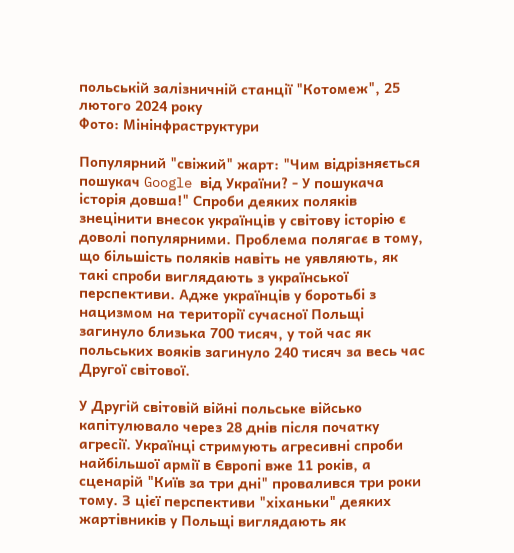польській залізничній станції "Котомеж", 25 лютого 2024 року
Фото: Мінінфраструктури

Популярний "свіжий" жарт: "Чим відрізняється пошукач Google від України? - У пошукача історія довша!" Спроби деяких поляків знецінити внесок українців у світову історію є доволі популярними. Проблема полягає в тому, що більшість поляків навіть не уявляють, як такі спроби виглядають з української перспективи. Адже українців у боротьбі з нацизмом на території сучасної Польщі загинуло близька 700 тисяч, у той час як польських вояків загинуло 240 тисяч за весь час Другої світової.

У Другій світовій війні польське військо капітулювало через 28 днів після початку агресії. Українці стримують агресивні спроби найбільшої армії в Європі вже 11 років, а сценарій "Київ за три дні" провалився три роки тому. З цієї перспективи "хіханьки" деяких жартівників у Польщі виглядають як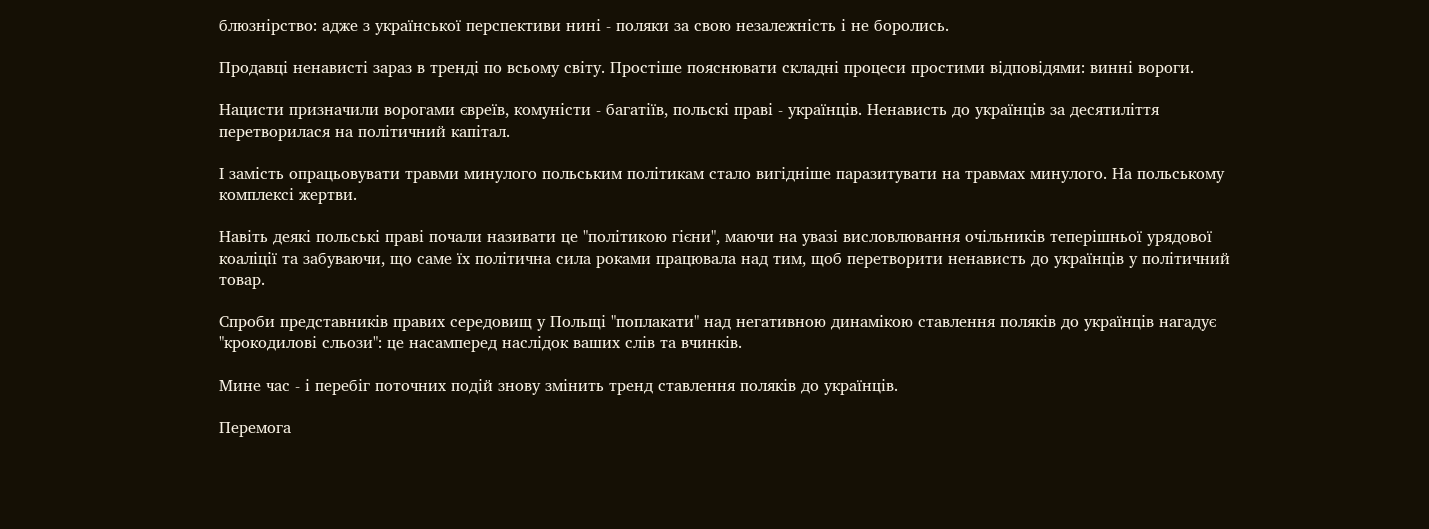блюзнірство: адже з української перспективи нині - поляки за свою незалежність і не боролись.

Продавці ненависті зараз в тренді по всьому світу. Простіше пояснювати складні процеси простими відповідями: винні вороги.

Нацисти призначили ворогами євреїв, комуністи - багатіїв, польскі праві - українців. Ненависть до українців за десятиліття перетворилася на політичний капітал.

І замість опрацьовувати травми минулого польським політикам стало вигідніше паразитувати на травмах минулого. На польському комплексі жертви.

Навіть деякі польські праві почали називати це "політикою гієни", маючи на увазі висловлювання очільників теперішньої урядової коаліції та забуваючи, що саме їх політична сила роками працювала над тим, щоб перетворити ненависть до українців у політичний товар.

Спроби представників правих середовищ у Польщі "поплакати" над негативною динамікою ставлення поляків до українців нагадує "крокодилові сльози": це насамперед наслідок ваших слів та вчинків.

Мине час - і перебіг поточних подій знову змінить тренд ставлення поляків до українців.

Перемога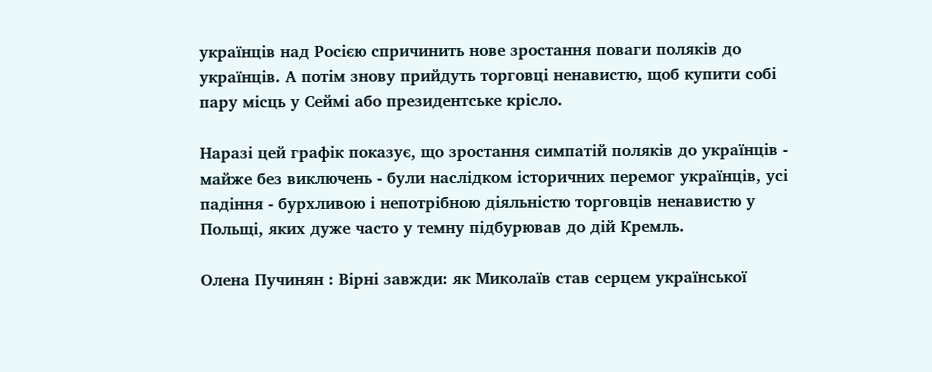українців над Росією спричинить нове зростання поваги поляків до українців. А потім знову прийдуть торговці ненавистю, щоб купити собі пару місць у Сеймі або президентське крісло.

Наразі цей графік показує, що зростання симпатій поляків до українців - майже без виключень - були наслідком історичних перемог українців, усі падіння - бурхливою і непотрібною діяльністю торговців ненавистю у Польщі, яких дуже часто у темну підбурював до дій Кремль.

Олена Пучинян : Вірні завжди: як Миколаїв став серцем української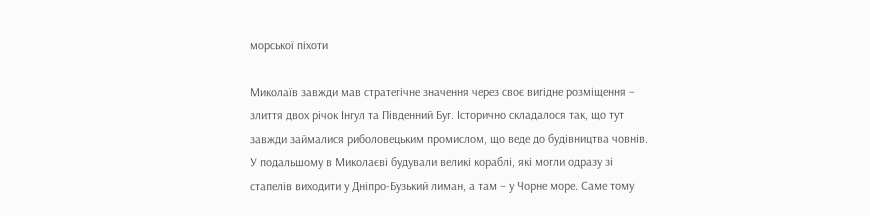морської піхоти

Миколаїв завжди мав стратегічне значення через своє вигідне розміщення – злиття двох річок Інгул та Південний Буг. Історично складалося так, що тут завжди займалися риболовецьким промислом, що веде до будівництва човнів. У подальшому в Миколаєві будували великі кораблі, які могли одразу зі стапелів виходити у Дніпро-Бузький лиман, а там – у Чорне море. Саме тому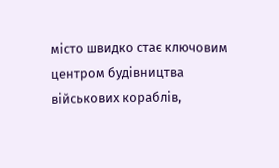місто швидко стає ключовим центром будівництва військових кораблів,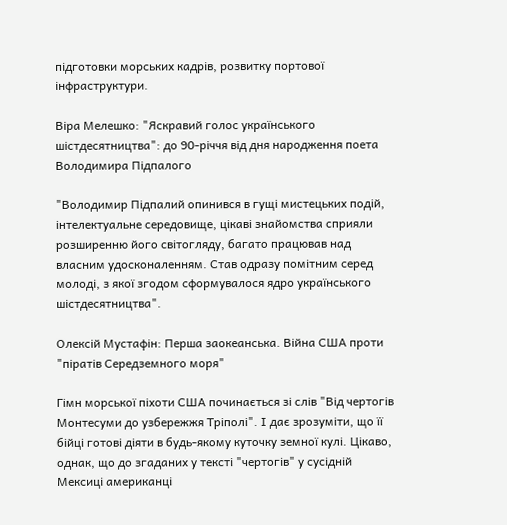підготовки морських кадрів, розвитку портової інфраструктури.

Віра Мелешко: "Яскравий голос українського шістдесятництва": до 90-річчя від дня народження поета Володимира Підпалого

"Володимир Підпалий опинився в гущі мистецьких подій, інтелектуальне середовище, цікаві знайомства сприяли розширенню його світогляду, багато працював над власним удосконаленням. Став одразу помітним серед молоді, з якої згодом сформувалося ядро українського шістдесятництва".

Олексій Мустафін: Перша заокеанська. Війна США проти "піратів Середземного моря"

Гімн морської піхоти США починається зі слів "Від чертогів Монтесуми до узбережжя Тріполі". І дає зрозуміти, що її бійці готові діяти в будь-якому куточку земної кулі. Цікаво, однак, що до згаданих у тексті "чертогів" у сусідній Мексиці американці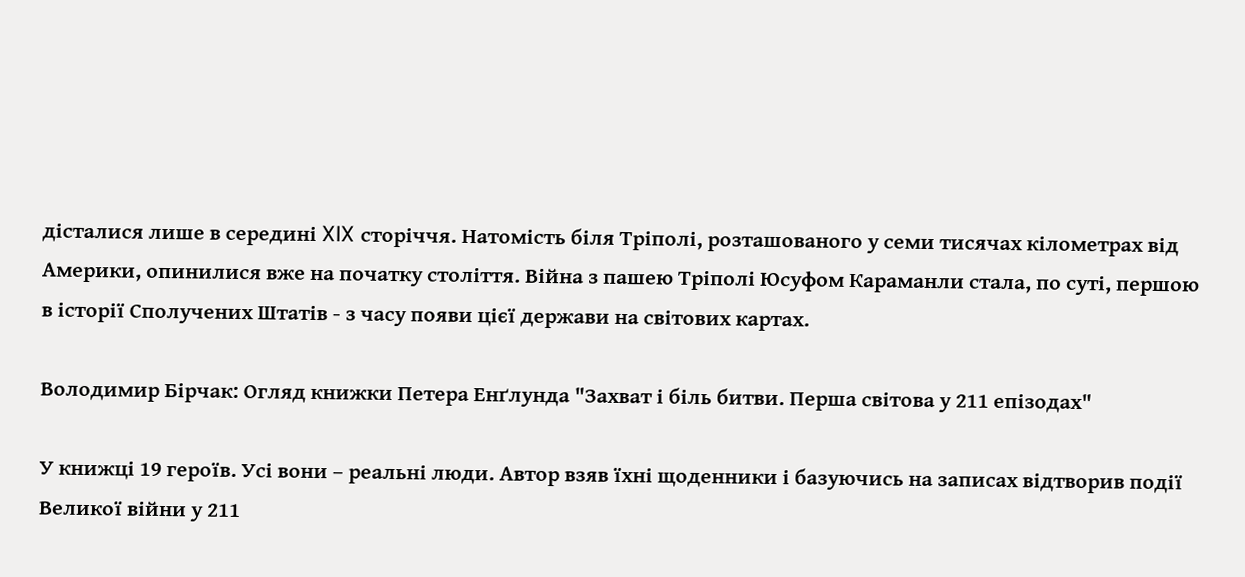дісталися лише в середині XIX сторіччя. Натомість біля Тріполі, розташованого у семи тисячах кілометрах від Америки, опинилися вже на початку століття. Війна з пашею Тріполі Юсуфом Караманли стала, по суті, першою в історії Сполучених Штатів - з часу появи цієї держави на світових картах.

Володимир Бірчак: Огляд книжки Петера Енґлунда "Захват і біль битви. Перша світова у 211 епізодах"

У книжці 19 героїв. Усі вони – реальні люди. Автор взяв їхні щоденники і базуючись на записах відтворив події Великої війни у 211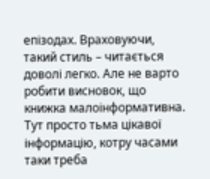епізодах. Враховуючи, такий стиль – читається доволі легко. Але не варто робити висновок, що книжка малоінформативна. Тут просто тьма цікавої інформацію, котру часами таки треба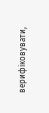верифіковувати,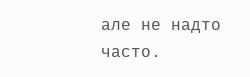але не надто часто.